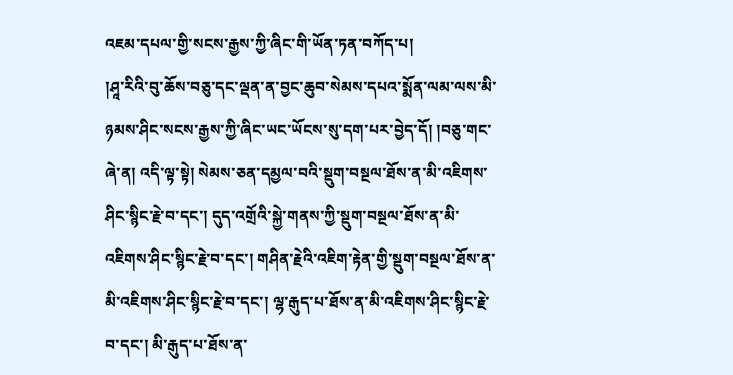འཇམ་དཔལ་གྱི་སངས་རྒྱས་ཀྱི་ཞིང་གི་ཡོན་ཏན་བཀོད་པ།
།ཤཱ་རིའི་བུ་ཆོས་བཅུ་དང་ལྡན་ན་བྱང་ཆུབ་སེམས་དཔའ་སྨོན་ལམ་ལས་མི་ཉམས་ཤིང་སངས་རྒྱས་ཀྱི་ཞིང་ཡང་ཡོངས་སུ་དག་པར་བྱེད་དོ། །བཅུ་གང་ཞེ་ན། འདི་ལྟ་སྟེ། སེམས་ཅན་དམྱལ་བའི་སྡུག་བསྔལ་ཐོས་ན་མི་འཇིགས་ཤིང་སྙིང་རྗེ་བ་དང་། དུད་འགྲོའི་སྐྱེ་གནས་ཀྱི་སྡུག་བསྔལ་ཐོས་ན་མི་འཇིགས་ཤིང་སྙིང་རྗེ་བ་དང་། གཤིན་རྗེའི་འཇིག་རྟེན་གྱི་སྡུག་བསྔལ་ཐོས་ན་མི་འཇིགས་ཤིང་སྙིང་རྗེ་བ་དང་། ལྷ་རྒུད་པ་ཐོས་ན་མི་འཇིགས་ཤིང་སྙིང་རྗེ་བ་དང་། མི་རྒུད་པ་ཐོས་ན་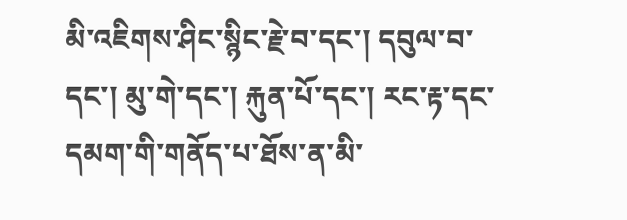མི་འཇིགས་ཤིང་སྙིང་རྗེ་བ་དང་། དབུལ་བ་དང་། མུ་གེ་དང་། རྐུན་པོ་དང་། རང་རྟ་དང་དམག་གི་གནོད་པ་ཐོས་ན་མི་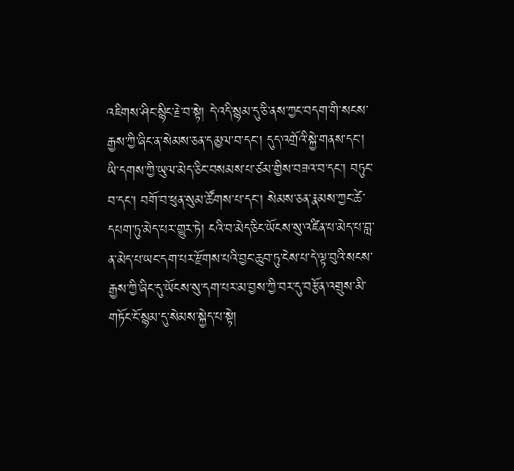འཇིགས་ཤིང་སྙིང་རྗེ་བ་སྟེ། དེ་འདི་སྙམ་དུ་ཅི་ནས་ཀྱང་བདག་གི་སངས་རྒྱས་ཀྱི་ཞིང་ན་སེམས་ཅན་དམྱལ་བ་དང་། དུད་འགྲོའི་སྐྱེ་གནས་དང་། ཡི་དགས་ཀྱི་ཡུལ་མེད་ཅིང་བསམས་པ་ཙམ་གྱིས་བཟའ་བ་དང་། བཏུང་བ་དང་། བགོ་བ་ཕུན་སུམ་ཚོགས་པ་དང་། སེམས་ཅན་རྣམས་ཀྱང་ཚེ་དཔག་ཏུ་མེད་པར་གྱུར་ཏེ། ངའི་བ་མེད་ཅིང་ཡོངས་སུ་འཛིན་པ་མེད་པ་བླ་ན་མེད་པ་ཡང་དག་པར་རྫོགས་པའི་བྱང་ཆུབ་ཏུ་ངེས་པ་དེ་ལྟ་བུའི་སངས་རྒྱས་ཀྱི་ཞིང་དུ་ཡོངས་སུ་དག་པར་མ་བྱས་ཀྱི་བར་དུ་བརྩོན་འགྲུས་མི་གཏོང་ངོ་སྙམ་དུ་སེམས་སྐྱེད་པ་སྟེ།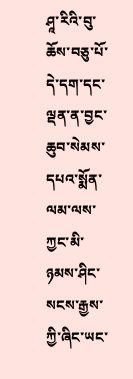ཤཱ་རིའི་བུ་ཆོས་བཅུ་པོ་དེ་དག་དང་ལྡན་ན་བྱང་ཆུབ་སེམས་དཔའ་སྨོན་ལམ་ལས་ཀྱང་མི་ཉམས་ཤིང་སངས་རྒྱས་ཀྱི་ཞིང་ཡང་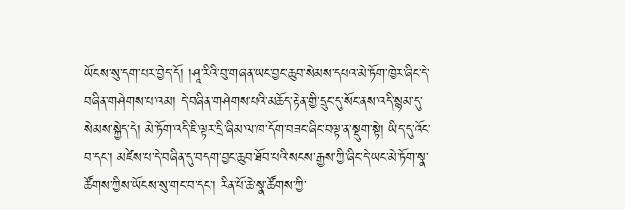ཡོངས་སུ་དག་པར་བྱེད་དོ། །ཤཱ་རིའི་བུ་གཞན་ཡང་བྱང་ཆུབ་སེམས་དཔའ་མེ་ཏོག་ཁྱེར་ཞིང་དེ་བཞིན་གཤེགས་པ་འམ། དེ་བཞིན་གཤེགས་པའི་མཆོད་རྟེན་གྱི་དྲུང་དུ་སོང་ནས་འདི་སྙམ་དུ་སེམས་སྐྱེད་དེ། མེ་ཏོག་འདི་ཇི་ལྟར་དྲི་ཞིམ་ལ་ཁ་དོག་བཟང་ཞིང་བལྟ་ན་སྡུག་སྟེ། ཡིད་དུ་འོང་བ་དང་། མཛེས་པ་དེ་བཞིན་དུ་བདག་བྱང་ཆུབ་ཐོབ་པའི་སངས་རྒྱས་ཀྱི་ཞིང་དེ་ཡང་མེ་ཏོག་སྣ་ཚོགས་ཀྱིས་ཡོངས་སུ་གང་བ་དང་། རིན་པོ་ཆེ་སྣ་ཚོགས་ཀྱི་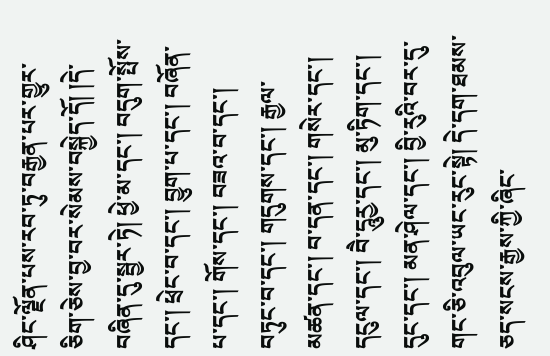ཤིང་ལྗོན་པས་རབ་ཏུ་བརྒྱན་པར་གྱུར་ཅིག་ཅེས་བྱ་བར་སེམས་བསྐྱེད་དོ། །དེ་བཞིན་དུ་སྦྱར་ཏེ། ཕྱེ་མ་དང་། བདུག་སྤོས་དང་། ཕྲེང་བ་དང་། བྱུག་པ་དང་། བཞོན་པ་དང་། གོས་དང་། བཟའ་བ་དང་། བཏུང་བ་དང་། གདུགས་དང་། རྒྱལ་མཚན་དང་། བ་དན་དང་། གསེར་དང་། དངུལ་དང་། བཻ་དཱུརྱ་དང་། མུ་ཏིག་དང་། དུང་དང་། མན་ཤེལ་དང་། བྱི་རུའི་བར་དུ་གང་ཅི་འབུལ་ཡང་རུང་སྟེ། དེ་དག་ཐམས་ཅད་སངས་རྒྱས་ཀྱི་ཞིང་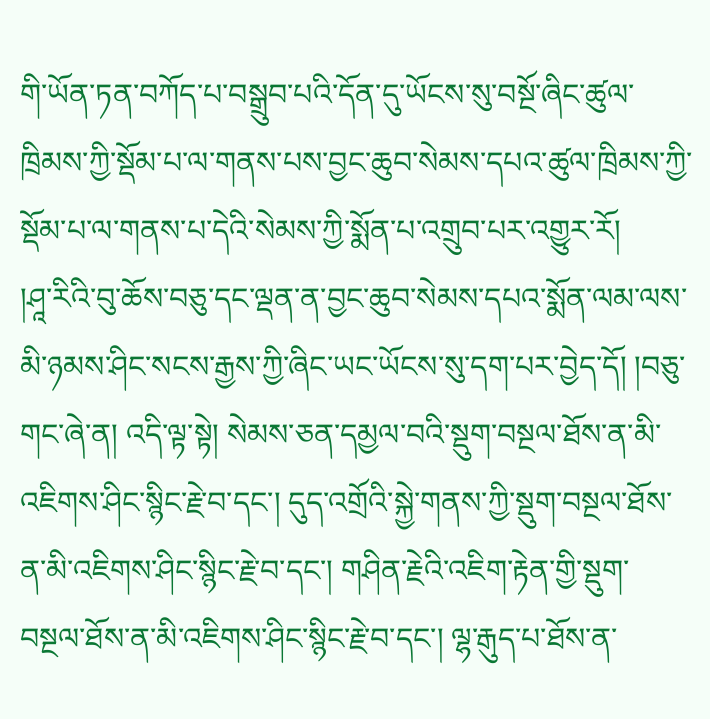གི་ཡོན་ཏན་བཀོད་པ་བསྒྲུབ་པའི་དོན་དུ་ཡོངས་སུ་བསྔོ་ཞིང་ཚུལ་ཁྲིམས་ཀྱི་སྡོམ་པ་ལ་གནས་པས་བྱང་ཆུབ་སེམས་དཔའ་ཚུལ་ཁྲིམས་ཀྱི་སྡོམ་པ་ལ་གནས་པ་དེའི་སེམས་ཀྱི་སྨོན་པ་འགྲུབ་པར་འགྱུར་རོ།
།ཤཱ་རིའི་བུ་ཆོས་བཅུ་དང་ལྡན་ན་བྱང་ཆུབ་སེམས་དཔའ་སྨོན་ལམ་ལས་མི་ཉམས་ཤིང་སངས་རྒྱས་ཀྱི་ཞིང་ཡང་ཡོངས་སུ་དག་པར་བྱེད་དོ། །བཅུ་གང་ཞེ་ན། འདི་ལྟ་སྟེ། སེམས་ཅན་དམྱལ་བའི་སྡུག་བསྔལ་ཐོས་ན་མི་འཇིགས་ཤིང་སྙིང་རྗེ་བ་དང་། དུད་འགྲོའི་སྐྱེ་གནས་ཀྱི་སྡུག་བསྔལ་ཐོས་ན་མི་འཇིགས་ཤིང་སྙིང་རྗེ་བ་དང་། གཤིན་རྗེའི་འཇིག་རྟེན་གྱི་སྡུག་བསྔལ་ཐོས་ན་མི་འཇིགས་ཤིང་སྙིང་རྗེ་བ་དང་། ལྷ་རྒུད་པ་ཐོས་ན་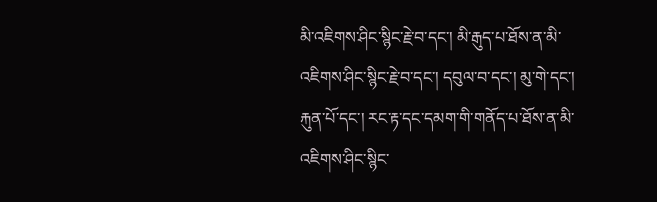མི་འཇིགས་ཤིང་སྙིང་རྗེ་བ་དང་། མི་རྒུད་པ་ཐོས་ན་མི་འཇིགས་ཤིང་སྙིང་རྗེ་བ་དང་། དབུལ་བ་དང་། མུ་གེ་དང་། རྐུན་པོ་དང་། རང་རྟ་དང་དམག་གི་གནོད་པ་ཐོས་ན་མི་འཇིགས་ཤིང་སྙིང་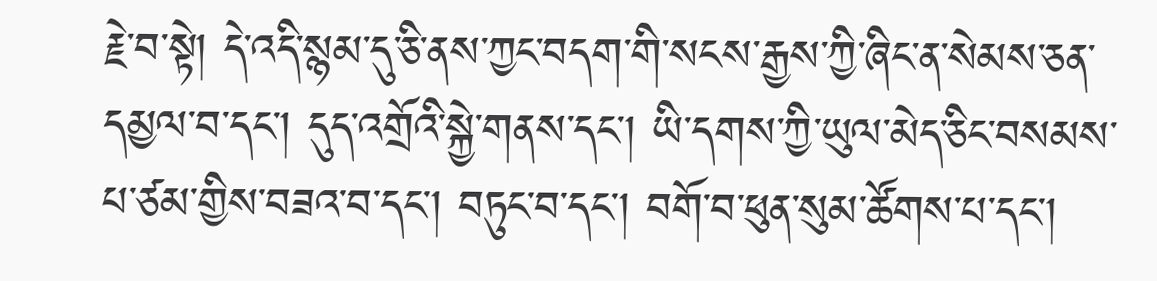རྗེ་བ་སྟེ། དེ་འདི་སྙམ་དུ་ཅི་ནས་ཀྱང་བདག་གི་སངས་རྒྱས་ཀྱི་ཞིང་ན་སེམས་ཅན་དམྱལ་བ་དང་། དུད་འགྲོའི་སྐྱེ་གནས་དང་། ཡི་དགས་ཀྱི་ཡུལ་མེད་ཅིང་བསམས་པ་ཙམ་གྱིས་བཟའ་བ་དང་། བཏུང་བ་དང་། བགོ་བ་ཕུན་སུམ་ཚོགས་པ་དང་།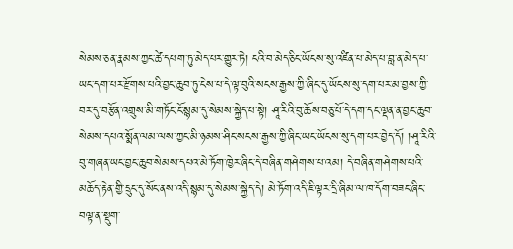སེམས་ཅན་རྣམས་ཀྱང་ཚེ་དཔག་ཏུ་མེད་པར་གྱུར་ཏེ། ངའི་བ་མེད་ཅིང་ཡོངས་སུ་འཛིན་པ་མེད་པ་བླ་ན་མེད་པ་ཡང་དག་པར་རྫོགས་པའི་བྱང་ཆུབ་ཏུ་ངེས་པ་དེ་ལྟ་བུའི་སངས་རྒྱས་ཀྱི་ཞིང་དུ་ཡོངས་སུ་དག་པར་མ་བྱས་ཀྱི་བར་དུ་བརྩོན་འགྲུས་མི་གཏོང་ངོ་སྙམ་དུ་སེམས་སྐྱེད་པ་སྟེ། ཤཱ་རིའི་བུ་ཆོས་བཅུ་པོ་དེ་དག་དང་ལྡན་ན་བྱང་ཆུབ་སེམས་དཔའ་སྨོན་ལམ་ལས་ཀྱང་མི་ཉམས་ཤིང་སངས་རྒྱས་ཀྱི་ཞིང་ཡང་ཡོངས་སུ་དག་པར་བྱེད་དོ། །ཤཱ་རིའི་བུ་གཞན་ཡང་བྱང་ཆུབ་སེམས་དཔའ་མེ་ཏོག་ཁྱེར་ཞིང་དེ་བཞིན་གཤེགས་པ་འམ། དེ་བཞིན་གཤེགས་པའི་མཆོད་རྟེན་གྱི་དྲུང་དུ་སོང་ནས་འདི་སྙམ་དུ་སེམས་སྐྱེད་དེ། མེ་ཏོག་འདི་ཇི་ལྟར་དྲི་ཞིམ་ལ་ཁ་དོག་བཟང་ཞིང་བལྟ་ན་སྡུག་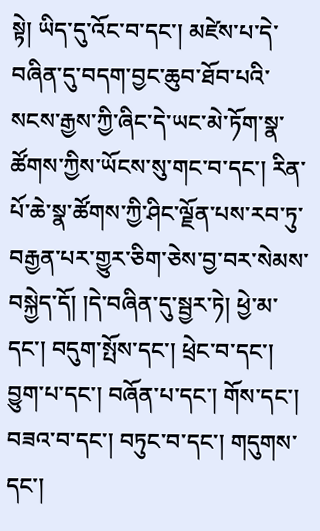སྟེ། ཡིད་དུ་འོང་བ་དང་། མཛེས་པ་དེ་བཞིན་དུ་བདག་བྱང་ཆུབ་ཐོབ་པའི་སངས་རྒྱས་ཀྱི་ཞིང་དེ་ཡང་མེ་ཏོག་སྣ་ཚོགས་ཀྱིས་ཡོངས་སུ་གང་བ་དང་། རིན་པོ་ཆེ་སྣ་ཚོགས་ཀྱི་ཤིང་ལྗོན་པས་རབ་ཏུ་བརྒྱན་པར་གྱུར་ཅིག་ཅེས་བྱ་བར་སེམས་བསྐྱེད་དོ། །དེ་བཞིན་དུ་སྦྱར་ཏེ། ཕྱེ་མ་དང་། བདུག་སྤོས་དང་། ཕྲེང་བ་དང་། བྱུག་པ་དང་། བཞོན་པ་དང་། གོས་དང་། བཟའ་བ་དང་། བཏུང་བ་དང་། གདུགས་དང་།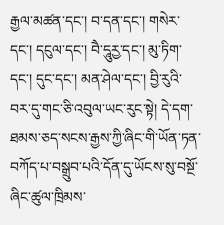རྒྱལ་མཚན་དང་། བ་དན་དང་། གསེར་དང་། དངུལ་དང་། བཻ་དཱུརྱ་དང་། མུ་ཏིག་དང་། དུང་དང་། མན་ཤེལ་དང་། བྱི་རུའི་བར་དུ་གང་ཅི་འབུལ་ཡང་རུང་སྟེ། དེ་དག་ཐམས་ཅད་སངས་རྒྱས་ཀྱི་ཞིང་གི་ཡོན་ཏན་བཀོད་པ་བསྒྲུབ་པའི་དོན་དུ་ཡོངས་སུ་བསྔོ་ཞིང་ཚུལ་ཁྲིམས་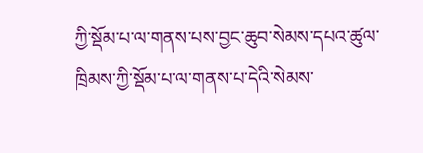ཀྱི་སྡོམ་པ་ལ་གནས་པས་བྱང་ཆུབ་སེམས་དཔའ་ཚུལ་ཁྲིམས་ཀྱི་སྡོམ་པ་ལ་གནས་པ་དེའི་སེམས་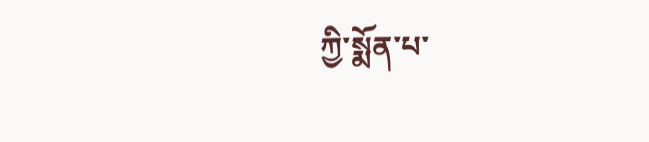ཀྱི་སྨོན་པ་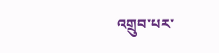འགྲུབ་པར་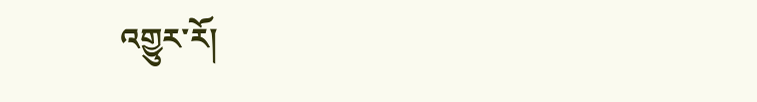འགྱུར་རོ།